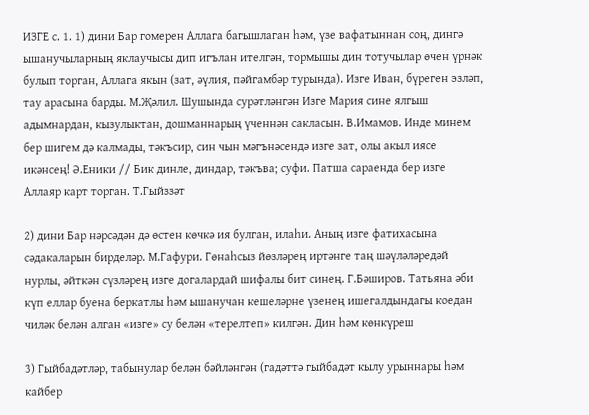ИЗГЕ с. 1. 1) дини Бар гомерен Аллага багышлаган һәм, үзе вафатыннан соң, дингә ышанучыларның яклаучысы дип игълан ителгән, тормышы дин тотучылар өчен үрнәк булып торган, Аллага якын (зат, әүлия, пәйгамбәр турында). Изге Иван, бүреген эзләп, тау арасына барды. М.Җәлил. Шушында сурәтләнгән Изге Мария сине ялгыш адымнардан, кызулыктан, дошманнарың үченнән сакласын. В.Имамов. Инде минем бер шигем дә калмады, тәкъсир, син чын мәгънәсендә изге зат, олы акыл иясе икәнсең! Ә.Еники // Бик динле, диндар, тәкъва; суфи. Патша сараенда бер изге Аллаяр карт торган. Т.Гыйззәт

2) дини Бар нәрсәдән дә өстен көчкә ия булган, илаһи. Аның изге фатихасына сәдакаларын бирделәр. М.Гафури. Гөнаһсыз йөзләрең иртәнге таң шәүләләредәй нурлы, әйткән сүзләрең изге догалардай шифалы бит синең. Г.Бәширов. Татьяна әби күп еллар буена беркатлы һәм ышанучан кешеләрне үзенең ишегалдындагы коедан чиләк белән алган «изге» су белән «терелтеп» килгән. Дин һәм көнкүреш

3) Гыйбадәтләр, табынулар белән бәйләнгән (гадәттә гыйбадәт кылу урыннары һәм кайбер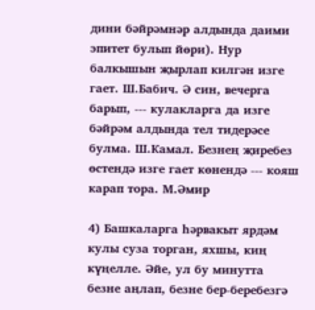дини бәйрәмнәр алдында даими эпитет булып йөри). Нур балкышын җырлап килгән изге гает. Ш.Бабич. Ә син, вечерга барып, --- кулакларга да изге бәйрәм алдында тел тидерәсе булма. Ш.Камал. Безнең җиребез өстендә изге гает көнендә --- кояш карап тора. М.Әмир

4) Башкаларга һәрвакыт ярдәм кулы суза торган, яхшы, киң күңелле. Әйе, ул бу минутта безне аңлап, безне бер-беребезгә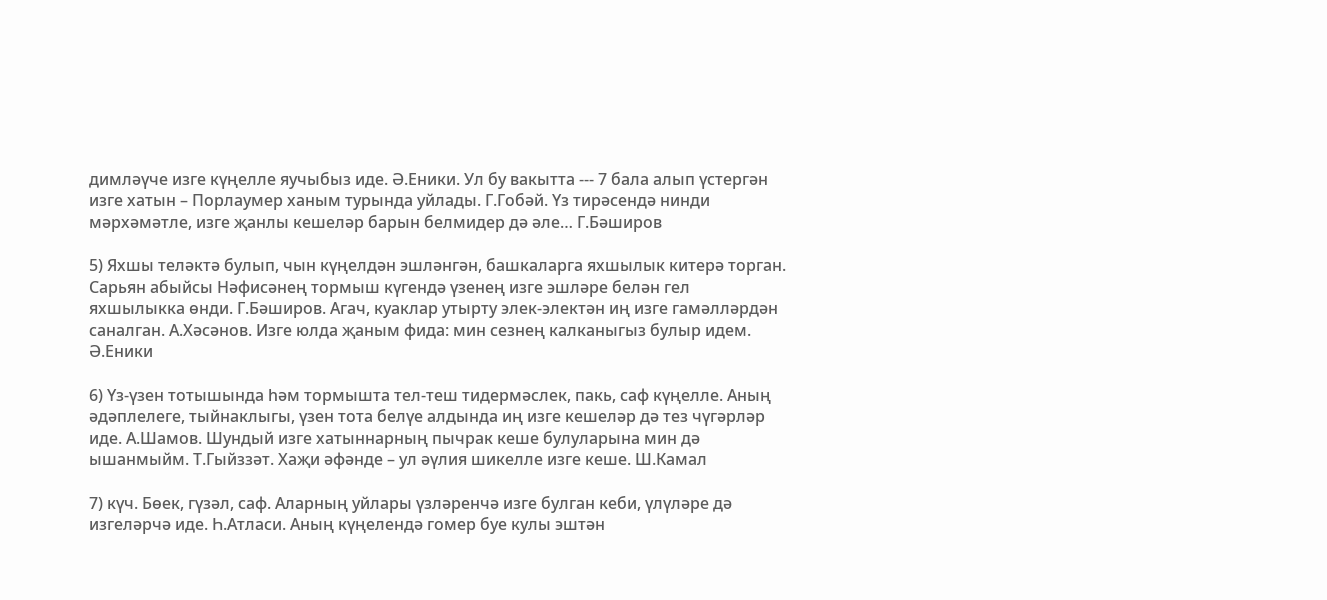димләүче изге күңелле яучыбыз иде. Ә.Еники. Ул бу вакытта --- 7 бала алып үстергән изге хатын – Порлаумер ханым турында уйлады. Г.Гобәй. Үз тирәсендә нинди мәрхәмәтле, изге җанлы кешеләр барын белмидер дә әле… Г.Бәширов

5) Яхшы теләктә булып, чын күңелдән эшләнгән, башкаларга яхшылык китерә торган. Сарьян абыйсы Нәфисәнең тормыш күгендә үзенең изге эшләре белән гел яхшылыкка өнди. Г.Бәширов. Агач, куаклар утырту элек-электән иң изге гамәлләрдән саналган. А.Хәсәнов. Изге юлда җаным фида: мин сезнең калканыгыз булыр идем. Ә.Еники

6) Үз-үзен тотышында һәм тормышта тел-теш тидермәслек, пакь, саф күңелле. Аның әдәплелеге, тыйнаклыгы, үзен тота белүе алдында иң изге кешеләр дә тез чүгәрләр иде. А.Шамов. Шундый изге хатыннарның пычрак кеше булуларына мин дә ышанмыйм. Т.Гыйззәт. Хаҗи әфәнде – ул әүлия шикелле изге кеше. Ш.Камал

7) күч. Бөек, гүзәл, саф. Аларның уйлары үзләренчә изге булган кеби, үлүләре дә изгеләрчә иде. Һ.Атласи. Аның күңелендә гомер буе кулы эштән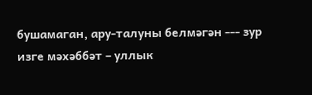бушамаган, ару-талуны белмәгән --- зур изге мәхәббәт – уллык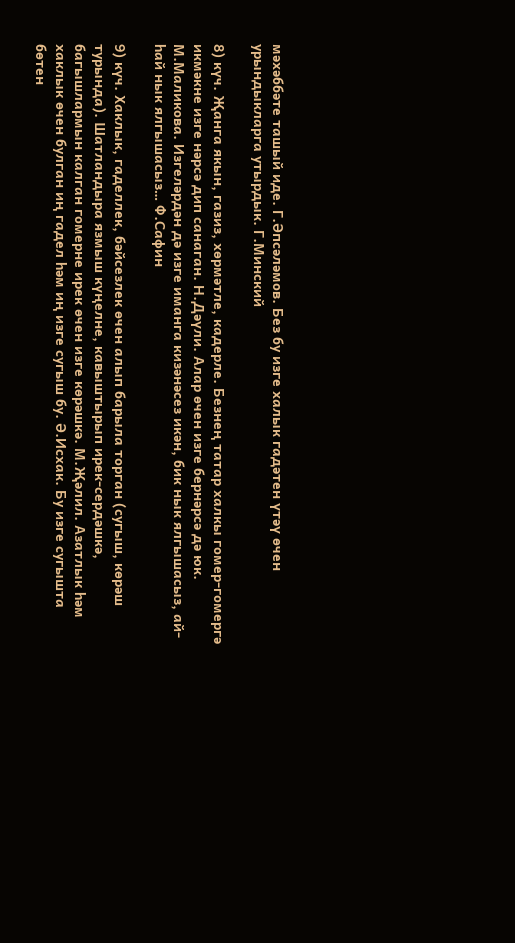мәхәббәте ташый иде. Г.Әпсәләмов. Без бу изге халык гадәтен үтәү өчен урындыкларга утырдык. Г.Минский

8) күч. Җанга якын, газиз, хөрмәтле, кадерле. Безнең татар халкы гомер-гомергә икмәкне изге нәрсә дип санаган. Н.Дәүли. Алар өчен изге бернәрсә дә юк. М.Маликова. Изгеләрдән дә изге иманга кизәнәсез икән, бик нык ялгышасыз, ай-һай нык ялгышасыз… Ф.Сафин

9) күч. Хаклык, гаделлек, бәйсезлек өчен алып барыла торган (сугыш, көрәш турында). Шатландыра язмыш күңелне, кавыштырып ирек-сердәшкә, багышлармын калган гомерне ирек өчен изге көрәшкә. М.Җәлил. Азатлык һәм хаклык өчен булган иң гадел һәм иң изге сугыш бу. Ә.Исхак. Бу изге сугышта бөтен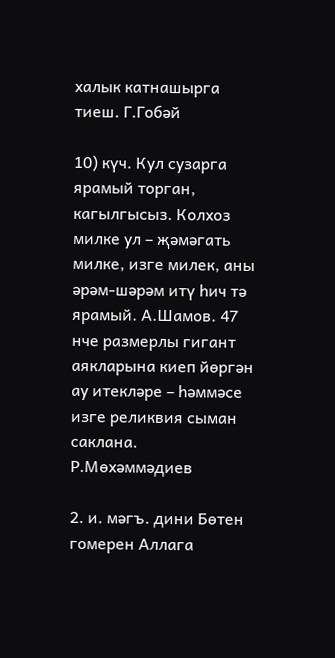халык катнашырга тиеш. Г.Гобәй

10) күч. Кул сузарга ярамый торган, кагылгысыз. Колхоз милке ул – җәмәгать милке, изге милек, аны әрәм-шәрәм итү һич тә ярамый. А.Шамов. 47 нче размерлы гигант аякларына киеп йөргән ау итекләре – һәммәсе изге реликвия сыман саклана. Р.Мөхәммәдиев

2. и. мәгъ. дини Бөтен гомерен Аллага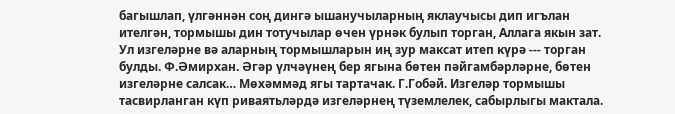багышлап, үлгәннән соң дингә ышанучыларның яклаучысы дип игълан ителгән, тормышы дин тотучылар өчен үрнәк булып торган, Аллага якын зат. Ул изгеләрне вә аларның тормышларын иң зур максат итеп күрә --- торган булды. Ф.Әмирхан. Әгәр үлчәүнең бер ягына бөтен пәйгамбәрләрне, бөтен изгеләрне салсак… Мөхәммәд ягы тартачак. Г.Гобәй. Изгеләр тормышы тасвирланган күп риваятьләрдә изгеләрнең түземлелек, сабырлыгы мактала.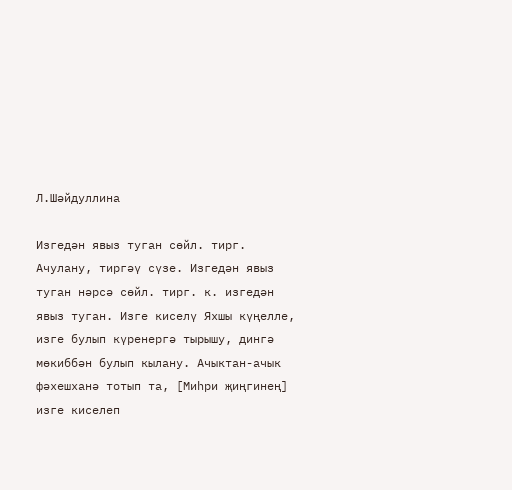Л.Шәйдуллина

Изгедән явыз туган сөйл. тирг. Ачулану, тиргәү сүзе. Изгедән явыз туган нәрсә сөйл. тирг. к. изгедән явыз туган. Изге киселү Яхшы күңелле, изге булып күренергә тырышу, дингә мөкиббән булып кылану. Ачыктан-ачык фәхешханә тотып та, [Миһри җиңгинең] изге киселеп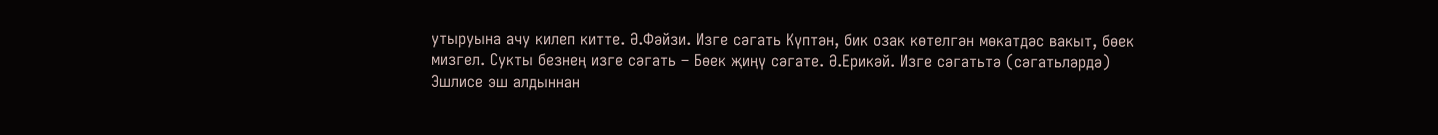утыруына ачу килеп китте. Ә.Фәйзи. Изге сәгать Күптән, бик озак көтелгән мөкатдәс вакыт, бөек мизгел. Сукты безнең изге сәгать – Бөек җиңү сәгате. Ә.Ерикәй. Изге сәгатьтә (сәгатьләрдә) Эшлисе эш алдыннан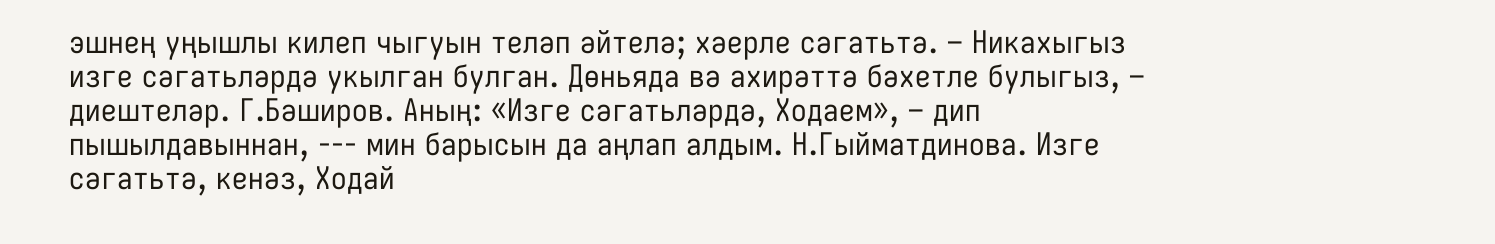эшнең уңышлы килеп чыгуын теләп әйтелә; хәерле сәгатьтә. – Никахыгыз изге сәгатьләрдә укылган булган. Дөньяда вә ахирәттә бәхетле булыгыз, – диештеләр. Г.Бәширов. Аның: «Изге сәгатьләрдә, Ходаем», – дип пышылдавыннан, --- мин барысын да аңлап алдым. Н.Гыйматдинова. Изге сәгатьтә, кенәз, Ходай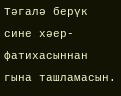Тәгалә берүк сине хәер-фатихасыннан гына ташламасын.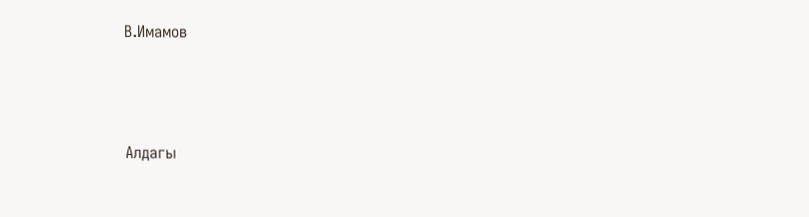В.Имамов



Алдагы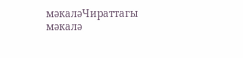мәкаләЧираттагы мәкалә